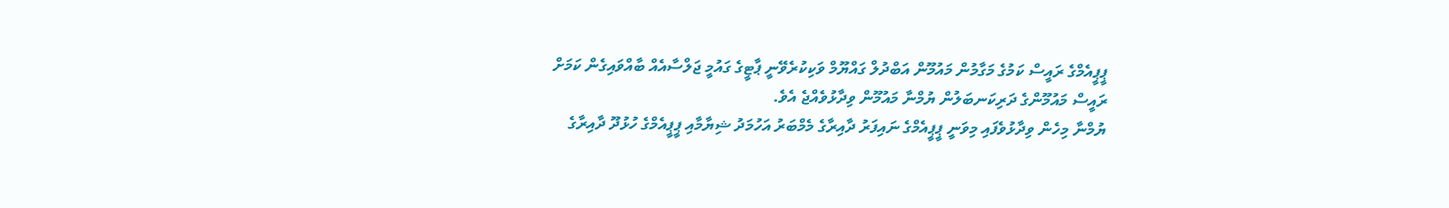ޕީޕީއެމްގެ ރައީސް ކަމުގެ މަގާމުން މައުމޫން އަބްދުލް ގައްޔޫމް ވަކިކުރެވޭނީ ޕާޓީގެ ގައުމީ ޖަލްސާއެއް ބާއްވައިގެން ކަމަށް ރައީސް މައުމޫންގެ ދަރިކަނބަލުން ޔުމްނާ މައުމޫން ވިދާޅުވެއްޖެ އެވެ.
ޔުމްނާ މިހެން ވިދާޅުވެފައި މިވަނީ ޕީޕީއެމްގެ ނައިފަރު ދާއިރާގެ މެމްބަރު އަހުމަދު ޝިޔާމާއި ޕީޕީއެމްގެ ހުޅުދޫ ދާއިރާގެ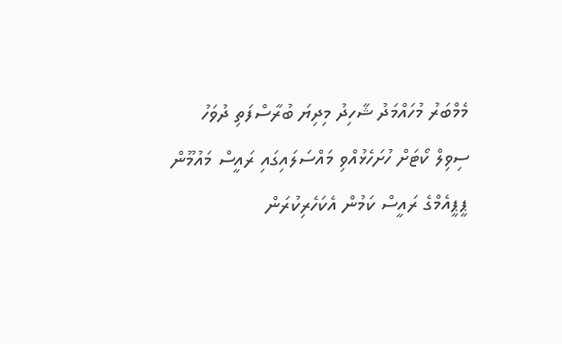މެމްބަރު މުހައްމަދު ޝާހިދު މިދިޔަ ބުރާސްފަތި ދުވަހު ސިވިލް ކޯޓަށް ހުށަހެޅުއްވި މައްސަލައިގައި ރައީސް މައުމޫން ޕީޕީއެމްގެ ރައީސް ކަމުން އެކަހެރިކުރަން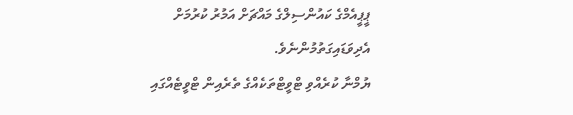ޕީޕީއެމްގެ ކައުންސިލްގެ މައްޗަށް އަމުރު ކުރުމަށް އެދިވަޑައިގަތުމުންނެވެ.
ޔުމްނާ ކުރެއްވި ޓްވީޓްތަކެއްގެ ތެރެއިން ޓްވީޓެއްގައި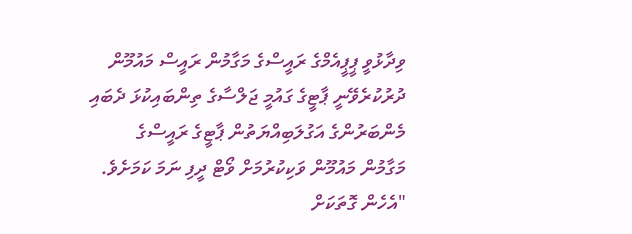ވިދާޅުވީ ޕީޕީއެމްގެ ރައީސްގެ މަގާމުން ރައީސް މައުމޫން ދުރުކުރެވޭނީ ޕާޓީގެ ގައުމީ ޖަލްސާގެ ތިންބައިކުޅަ ދެބައި މެންބަރުންގެ އަގުލަބިއްޔަތުން ޕާޓީގެ ރައީސްގެ މަގާމުން މައުމޫން ވަކިކުރުމަށް ވޯޓް ދީފި ނަމަ ކަމަށެވެ.
"އެހެން ގޮތަކަށް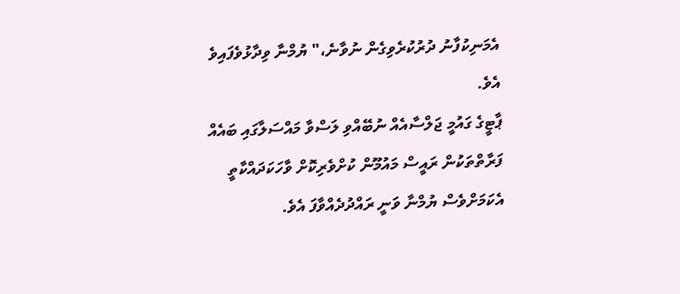އެމަނިކުފާނު ދުރުކުރެވިގެން ނުވާނެ،" ޔުމްނާ ވިދާޅުވެފައިވެ އެވެ.
ޕާޓީގެ ގައުމީ ޖަލްސާއެއް ނުބޭއްވި ލަސްވާ މައްސަލާގައި ބައެއް ފަރާތްތަކުން ރައީސް މައުމޫން ކުށްވެރިކޮށް ވާހަކަދައްކާތީ އެކަމަށްވެސް ޔުމްނާ ވަނީ ރައްދުދެއްވާފަ އެވެ.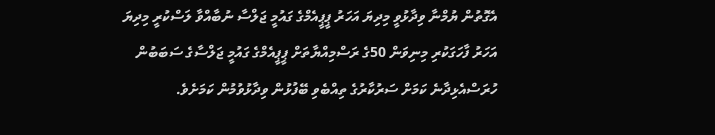އެގޮތުން ޔުމްނާ ވިދާޅުވީ މިދިޔަ އަހަރު ޕީޕީއެމްގެ ގައުމީ ޖަލްސާ ނުބާއްވާ ލަސްކުރީ މިދިޔަ އަހަރު ފާހަގަކުރި މިނިވަން 50ގެ ރަސްމިއްޔާތަށް ޕީޕީއެމްގެ ގައުމީ ޖަލްސާގެ ސަބަބުން ހުރަސްއެޅިދާނެ ކަމަށް ސަރުކާރުގެ ތިއްބެވި ބޭފުޅުން ވިދާޅުވުމުން ކަމަށެވެ.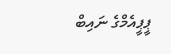ޕީޕީއެމްގެ ނައިބް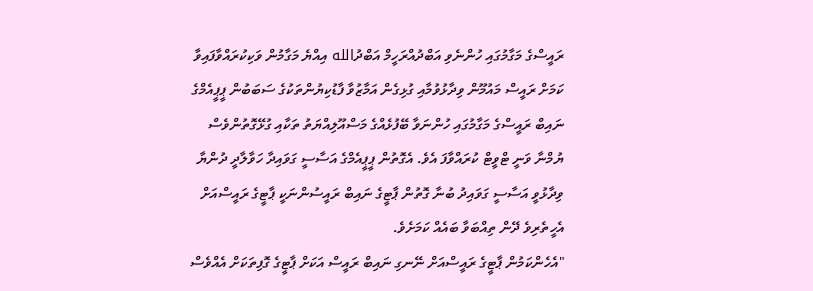ރައީސްގެ މަގާމުގައި ހުންނެވި އަބްދުއްރަހީމް އަބްދުالله އިއްޔެ މަގާމުން ވަކިކުރައްވާފައިވާ ކަމަށް ރައީސް މައުމޫން ވިދާޅުވުމާއި ގުޅިގެން އަމާޒުވާ ފާޑުކިޔުންތަކުގެ ސަބަބުން ޕީޕީއެމްގެ ނައިބް ރައީސްގެ މަގާމުގައި ހުންނަވާ ބޭފުޅެއްގެ މަސްއޫލިއްޔަތު ތަކާއި ގުޅޭގޮތުންވެސް ޔުމްނާ ވަނީ ޓްވީޓް ކުރައްވާފަ އެވެ. އެގޮތުން ޕީޕީއެމްގެ އަސާސީ ގަވައިދާ ހަވާލާދީ ދުންޔާ ވިދާޅުވީ އަސާސީ ގަވައިދު ބުނާ ގޮތުން ޕާޓީގެ ނައިބް ރައީސުންނަކީ ޕާޓީގެ ރައީސްއަށް އެހީތެރިވެ ދޭން ތިއްބަވާ ބައެއް ކަމަށެވެ.
"އެހެންކަމުން ޕާޓީގެ ރައީސްއަށް ނޭނގި ނައިބް ރައީސް އަކަށް ޕާޓީގެ ގޮފިތަކަށް އެއްވެސް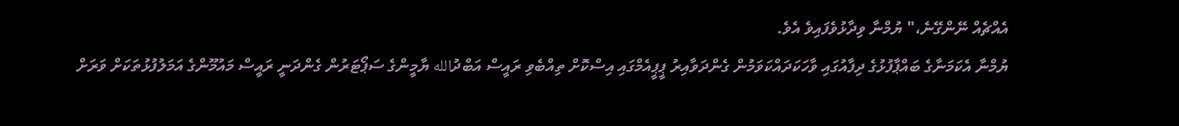އެއްޗެއް ނޭންގޭނެ،" ޔުމްނާ ވިދާޅުވެފައިވެ އެވެ.
ޔުމްނާ އެކަމަނާގެ ބައްޕާފުޅުގެ ދިފާއުގައި ވާހަކަދައްކަވަމުން ގެންދަވާއިރު ޕީޕީއެމްގައި އިސްކޮށް ތިއްބެވި ރައީސް އަބްދުالله ޔާމީންގެ ސަޕޯޓަރުން ގެންދަނީ ރައީސް މައުމޫންގެ އަމަލުފުޅުތަކަށް ވަރަށް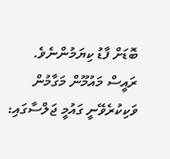ބޮޑަށް ފާޑު ކިޔަމުންނެވެ.
ރައީސް މައުމޫން މަގާމުން ވަކިކުރެވޭނީ ގައުމީ ޖަލްސާގައި: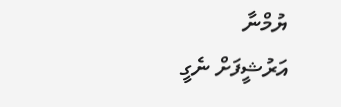ޔުމްނާ
އަރުޝީފަށް ނެގީ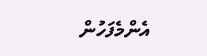އެންމެފަހުން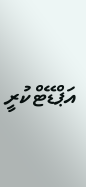އަޕްޑޭޓްކުރީ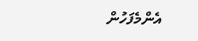އެންމެފަހުން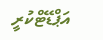އަޕްޑޭޓްކުރީ